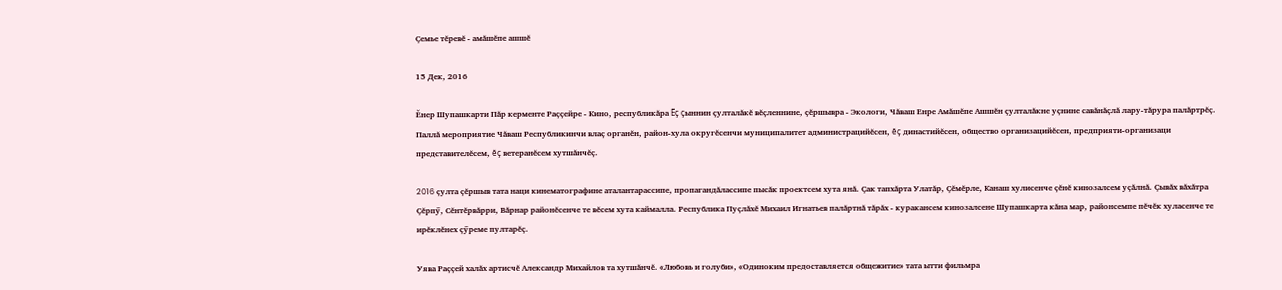Çемье тĕревĕ - амăшĕпе ашшĕ

15 Дек, 2016

Ĕнер Шупашкарти Пăр керменте Раççейре - Кино, республикăра Ĕç çыннин çулталăкĕ вĕçленнине, çĕршывра - Экологи, Чăваш Енре Амăшĕпе Ашшĕн çулталăкне уçнине савăнăçлă лару-тăрура палăртрĕç. Паллă мероприятие Чăваш Республикинчи влаç органĕн, район-хула округĕсенчи муниципалитет администрацийĕсен, ĕç династийĕсен, общество организацийĕсен, предприяти-организаци представителĕсем, ĕç ветеранĕсем хутшăнчĕç.

2016 çулта çĕршыв тата наци кинематографине аталантарассипе, пропагандăлассипе пысăк проектсем хута янă. Çак тапхăрта Улатăр, Çĕмĕрле, Канаш хулисенче çĕнĕ кинозалсем уçăлнă. Çывăх вăхăтра Çĕрпӳ, Сĕнтĕрвăрри, Вăрнар районĕсенче те вĕсем хута каймалла. Республика Пуçлăхĕ Михаил Игнатьев палăртнă тăрăх - куракансем кинозалсене Шупашкарта кăна мар, районсемпе пĕчĕк хуласенче те ирĕклĕнех çӳреме пултарĕç.

Уява Раççей халăх артисчĕ Александр Михайлов та хутшăнчĕ. «Любовь и голуби», «Одиноким предоставляется общежитие» тата ытти фильмра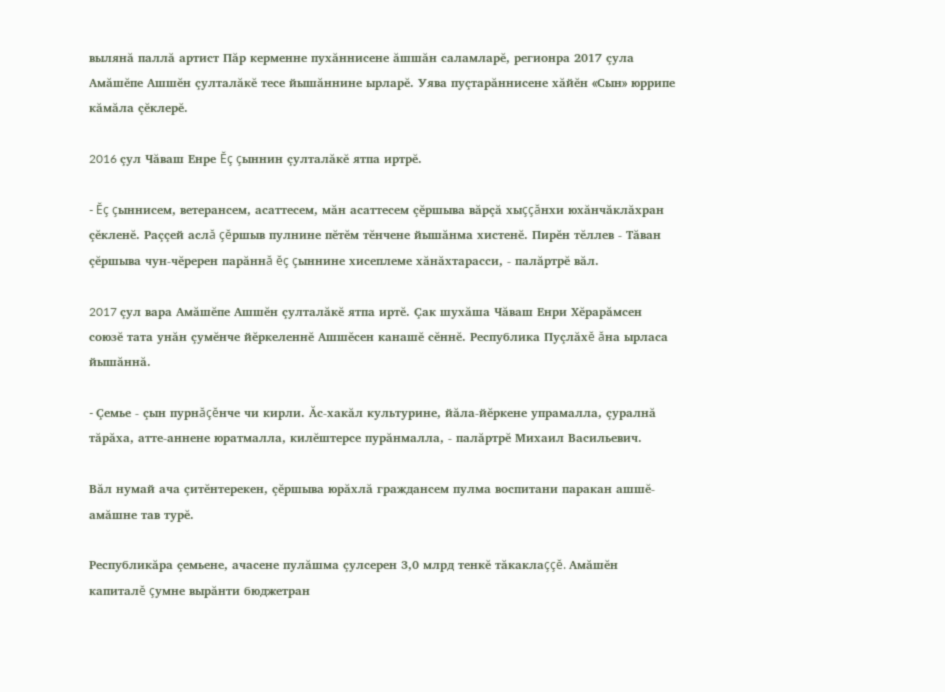вылянă паллă артист Пăр керменне пухăннисене ăшшăн саламларĕ, регионра 2017 çула Амăшĕпе Ашшĕн çулталăкĕ тесе йышăннине ырларĕ. Уява пуçтарăннисене хăйĕн «Сын» юррипе кăмăла çĕклерĕ.

2016 çул Чăваш Енре Ĕç çыннин çулталăкĕ ятпа иртрĕ.

- Ĕç çыннисем, ветерансем, асаттесем, мăн асаттесем çĕршыва вăрçă хыççăнхи юхăнчăклăхран çĕкленĕ. Раççей аслă çĕршыв пулнине пĕтĕм тĕнчене йышăнма хистенĕ. Пирĕн тĕллев - Тăван çĕршыва чун-чĕререн парăннă ĕç çыннине хисеплеме хăнăхтарасси, - палăртрĕ вăл.

2017 çул вара Амăшĕпе Ашшĕн çулталăкĕ ятпа иртĕ. Çак шухăша Чăваш Енри Хĕрарăмсен союзĕ тата унăн çумĕнче йĕркеленнĕ Ашшĕсен канашĕ сĕннĕ. Республика Пуçлăхĕ ăна ырласа йышăннă.

- Çемье - çын пурнăçĕнче чи кирли. Ăс-хакăл культурине, йăла-йĕркене упрамалла, çуралнă тăрăха, атте-аннене юратмалла, килĕштерсе пурăнмалла, - палăртрĕ Михаил Васильевич.

Вăл нумай ача çитĕнтерекен, çĕршыва юрăхлă граждансем пулма воспитани паракан ашшĕ-амăшне тав турĕ.

Республикăра çемьене, ачасене пулăшма çулсерен 3,0 млрд тенкĕ тăкаклаççĕ. Амăшĕн капиталĕ çумне вырăнти бюджетран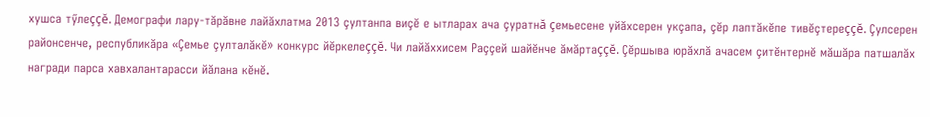хушса тӳлеççĕ. Демографи лару-тăрăвне лайăхлатма 2013 çултанпа виçĕ е ытларах ача çуратнă çемьесене уйăхсерен укçапа, çĕр лаптăкĕпе тивĕçтереççĕ. Çулсерен районсенче, республикăра «Çемье çулталăкĕ» конкурс йĕркелеççĕ. Чи лайăххисем Раççей шайĕнче ăмăртаççĕ. Çĕршыва юрăхлă ачасем çитĕнтернĕ мăшăра патшалăх награди парса хавхалантарасси йăлана кĕнĕ.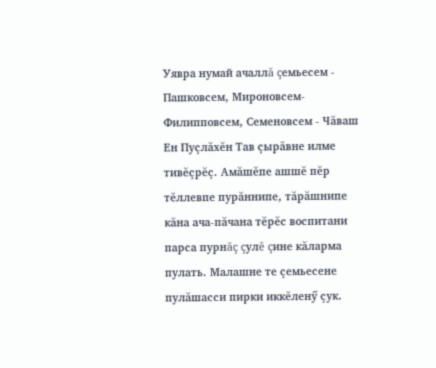Уявра нумай ачаллă çемьесем - Пашковсем, Мироновсем-Филипповсем, Семеновсем - Чăваш Ен Пуçлăхĕн Тав çырăвне илме тивĕçрĕç. Амăшĕпе ашшĕ пĕр тĕллевпе пурăннипе, тăрăшнипе кăна ача-пăчана тĕрĕс воспитани парса пурнăç çулĕ çине кăларма пулать. Малашне те çемьесене пулăшасси пирки иккĕленӳ çук.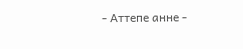- Аттепе анне -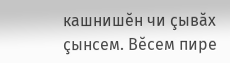кашнишĕн чи çывăх çынсем. Вĕсем пире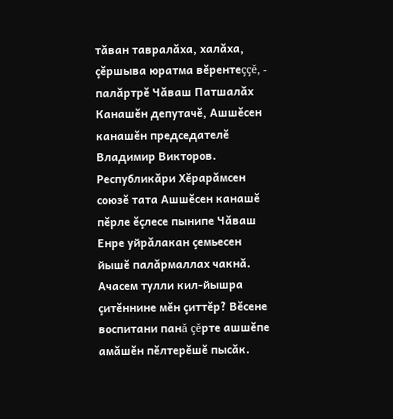тăван тавралăха, халăха, çĕршыва юратма вĕрентеççĕ, - палăртрĕ Чăваш Патшалăх Канашĕн депутачĕ, Ашшĕсен канашĕн председателĕ Владимир Викторов. Республикăри Хĕрарăмсен союзĕ тата Ашшĕсен канашĕ пĕрле ĕçлесе пынипе Чăваш Енре уйрăлакан çемьесен йышĕ палăрмаллах чакнă. Ачасем тулли кил-йышра çитĕннине мĕн çиттĕр? Вĕсене воспитани панă çĕрте ашшĕпе амăшĕн пĕлтерĕшĕ пысăк.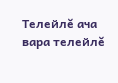Телейлĕ ача вара телейлĕ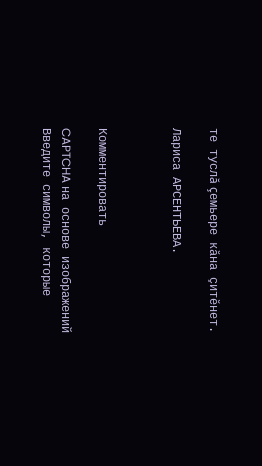те туслă çемьере кăна çитĕнет.

Лариса АРСЕНТЬЕВА.



Комментировать

CAPTCHA на основе изображений
Введите символы, которые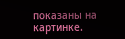показаны на картинке.